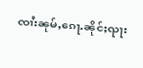ၸၢႆးၼုမ်ႇၵေႃႉၼိုင်ႈၺႃး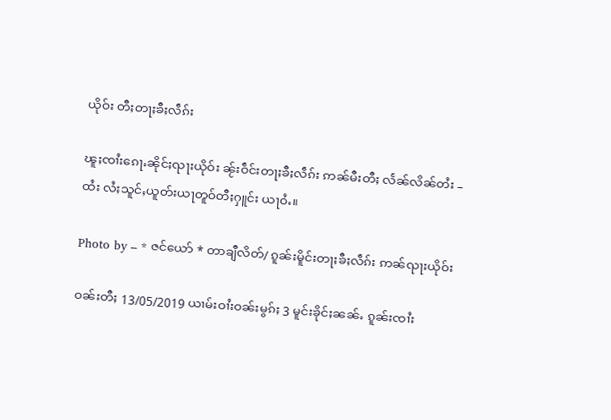ယိုဝ်း တီႈတႃႈၶီႈလဵၵ်း

ၽူႈၸၢႆးၵေႃႉၼိုင်ႈၺႃးယိုဝ်း ၼႂ်းဝဵင်းတႃႈၶီႈလဵၵ်း ဢၼ်မီးတီႈ လႅၼ်လိၼ်တႆး – ထႆး လႆႈသူင်ႇယူတ်းယႃတူဝ်တီႈႁူင်း ယႃဝႆႉ။

Photo by – * ဇင်ယော် * တာချီလိတ်/ ၵူၼ်းမိူင်းတႃႈၶီႈလဵၵ်း ဢၼ်ၺႃးယိုဝ်း

ဝၼ်းတီႈ 13/05/2019 ယၢမ်းဝၢႆးဝၼ်းမွၵ်ႈ 3 မူင်းၶိုင်ႈၼၼ်ႉ ၵူၼ်းၸၢႆး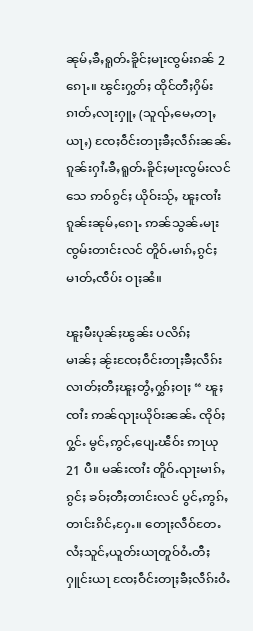ၼုမ်ႇၶီႇရူတ်ႉၶိူင်ႈမႃးၸွမ်းၵၼ် 2 ၵေႃႉ။ ၽွင်းႁွတ်ႈ ထိုင်တီႈႁိမ်းၵၢတ်ႇလႃးႁူႇ (သူၺ်ႇမေႇတႃႇယႃႇ) ၸႄႈဝဵင်းတႃႈၶီႈလဵၵ်းၼၼ်ႉ ၵူၼ်းႁၢႆႉၶီႇရူတ်ႉၶိူင်ႈမႃးၸွမ်းလင်သေ ဢဝ်ၵွင်ႈ ယိုဝ်းသႂ်ႇ ၽူႈၸၢႆးၵူၼ်းၼုမ်ႇၵေႃႉ ဢၼ်သွၼ်ႉမႃးၸွမ်းတၢင်းလင် တိူဝ်ႉမၢၵ်ႇၵွင်ႈမၢတ်ႇၸဵပ်း ဝႃႈၼႆ။

ၽူႈမီးပုၼ်ႈၽွၼ်း ပလိၵ်ႈမၢၼ်ႈ ၼႂ်းၸႄႈဝဵင်းတႃႈၶီႈလဵၵ်း လၢတ်ႈတီႈၽူႈတွႆႇႁွၵ်ႈဝႃႈ “ ၽူႈၸၢႆး ဢၼ်ၺႃးယိုဝ်းၼၼ်ႉ ၸိုဝ်ႈႁွင်ႉ မွင်ႇဢွင်ႇပျေႉၽဵဝ်း ဢႃယု 21 ပီ။ မၼ်းၸၢႆး တိူဝ်ႉၺႃးမၢၵ်ႇၵွင်ႈ ၶဝ်ႈတီႈတၢင်းလင် ပွင်ႇဢွၵ်ႇတၢင်းၵိင်ႇႁႄႉ။ တေႃႈလဵဝ်တႄႉ လႆႈသူင်ႇယူတ်းယႃတူဝ်ဝႆႉတီႈ ႁူင်းယႃ ၸႄႈဝဵင်းတႃႈၶီႈလဵၵ်းဝႆႉ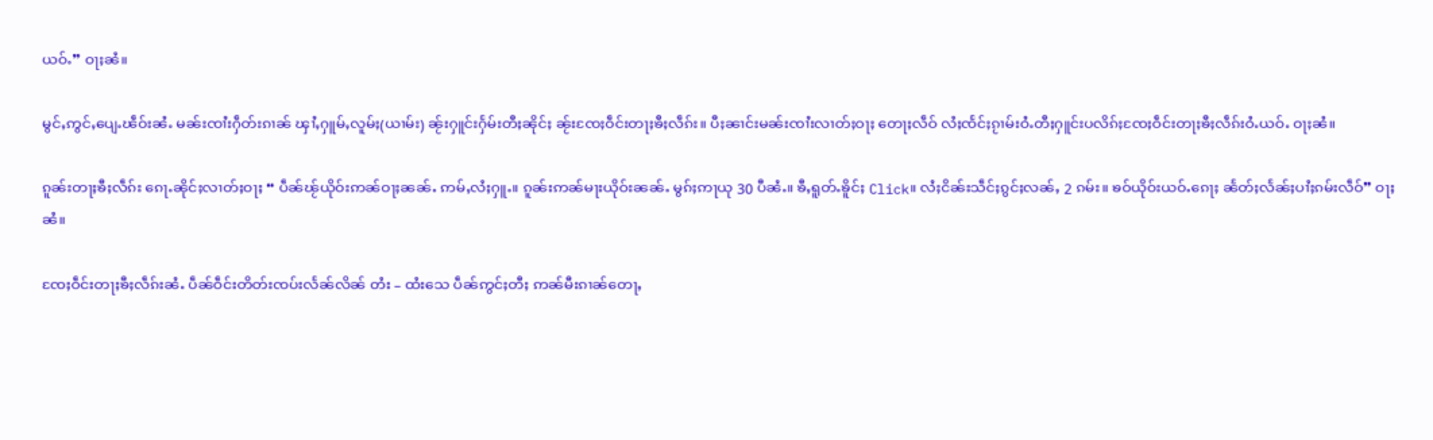ယဝ်ႉ” ဝႃႈၼႆ။

မွင်ႇဢွင်ႇပျေႉၽဵဝ်းၼႆႉ မၼ်းၸၢႆးႁဵတ်းၵၢၼ် ၾၢႆႇႁူမ်ႇလူမ်ႈ(ယၢမ်း) ၼႂ်းႁူင်းႁႅမ်းတီႈၼိုင်ႈ ၼႂ်းၸႄႈဝဵင်းတႃႈၶီႈလဵၵ်း။ ပီႈၼၢင်းမၼ်းၸၢႆးလၢတ်ႈဝႃႈ တေႃႈလဵဝ် လႆႈၸႅင်ႈၵႂၢမ်းဝႆႉတီႈႁူင်းပလိၵ်ႈၸႄႈဝဵင်းတႃႈၶီႈလဵၵ်းဝႆႉယဝ်ႉ ဝႃႈၼႆ။

ၵူၼ်းတႃႈၶီႈလဵၵ်း ၵေႃႉၼိုင်ႈလၢတ်ႈဝႃႈ “ ပဵၼ်ၽႂ်ယိုဝ်းဢၼ်ဝႃႈၼၼ်ႉ ဢမ်ႇလႆႈႁူႉ။ ၵူၼ်းဢၼ်မႃးယိုဝ်းၼၼ်ႉ မွၵ်ႈဢႃယု 30 ပီၼႆႉ။ ၶီႇရူတ်ႉၶိူင်ႈ Click။ လႆႈငိၼ်းသဵင်ႈၵွင်ႈလၼ်ႇ 2 ၵမ်း။ ၶဝ်ယိုဝ်းယဝ်ႉၵေႃႈ ၼႅတ်ႈလႅၼ်ႈပၢႆႈၵမ်းလဵဝ်” ဝႃႈၼႆ။

ၸႄႈဝဵင်းတႃႈၶီႈလဵၵ်းၼႆႉ ပဵၼ်ဝဵင်းတိတ်းၸပ်းလႅၼ်လိၼ် တႆး – ထႆးသေ ပဵၼ်ဢွင်ႈတီႈ ဢၼ်မီးၵၢၼ်တေႃႇ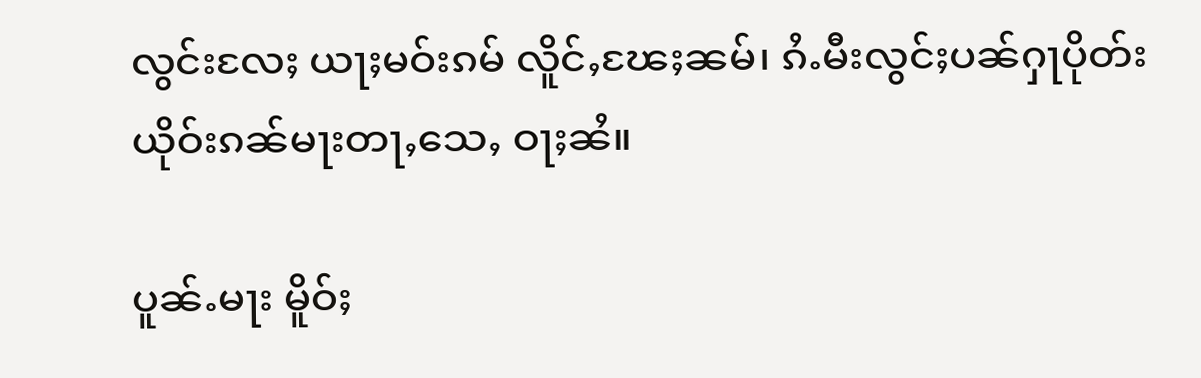လွင်းလႄႈ ယႃႈမဝ်းၵမ် လိူင်ႇၽႄႈၼမ်၊ ၵႆႉမီးလွင်ႈပၼ်ႁႃပိုတ်းယိုဝ်းၵၼ်မႃးတႃႇသေႇ ဝႃႈၼႆ။

ပူၼ်ႉမႃး မိူဝ်ႈ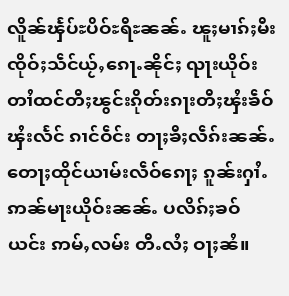လိူၼ်ၾႅပ်ႊပိဝ်ႊရီႊၼၼ်ႉ ၽူႈမၢၵ်ႈမီးၸိုဝ်ႈသဵင်ယႂ်ႇၵေႃႉၼိုင်ႈ ၺႃးယိုဝ်းတၢႆထင်တီႈၽွင်းၵိုတ်းၵႃးတီႈၾႆးၶဵဝ် ၾႆးလႅင် ၵၢင်ဝဵင်း တႃႈၶီႈလဵၵ်းၼၼ်ႉ တေႃႈထိုင်ယၢမ်းလဵဝ်ၵေႃႈ ၵူၼ်းႁၢႆႉဢၼ်မႃးယိုဝ်းၼၼ်ႉ ပလိၵ်ႈၶဝ်ယင်း ဢမ်ႇလမ်း တီႉလႆႈ ဝႃႈၼႆ။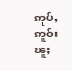ဢုပ်ႇဢူဝ်း ၽူႈ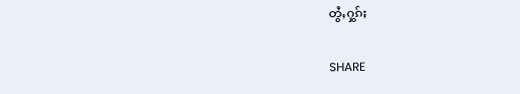တွႆႇႁွၵ်ႈ

SHARE